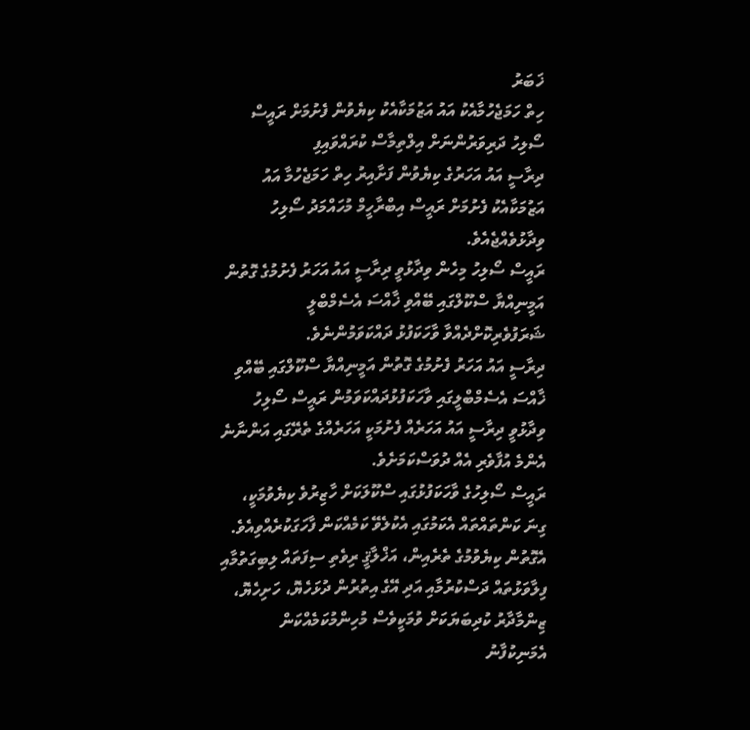ޚަބަރު
ހިތް ހަމަޖެހުމާއެކު އައު އަޒުމަކާއެކު ކިޔެވުން ފެށުމަށް ރައީސް ސޯލިހު ދަރިވަރުންނަށް އިލްތިމާސް ކުރައްވައިފި
ދިރާސީ އައު އަހަރުގެ ކިޔެވުން ފަށާއިރު ހިތް ހަމަޖެހުމާ އައު އަޒުމަކާއެކު ފެށުމަށް ރައީސް އިބްރާހީމް މުހައްމަދު ސޯލިހު ވިދާޅުވެއްޖެއެވެ.
ރައީސް ސޯލިހު މިހެން ވިދާޅުވީ ދިރާސީ އައު އަހަރު ފެށުމުގެ ގޮތުން އަމީނިއްޔާ ސްކޫލްގައި ބޭއްވި ޚާއްސަ އެސެމްބްލީ ޝަރަފުވެރިކޮށްދެއްވާ ވާހަކަފުޅު ދައްކަވަމުންނެވެ.
ދިރާސީ އައު އަހަރު ފެށުމުގެ ގޮތުން އަމީނިއްޔާ ސްކޫލްގައި ބޭއްވި ޚާއްސަ އެސެމްބްލީގައި ވާހަކަފުޅުދައްކަވަމުން ރައީސް ސޯލިހު ވިދާޅުވީ ދިރާސީ އައު އަހަރެއް ފެށުމަކީ އަހަރެއްގެ ތެރޭގައި އަންނާނެ އެންމެ އުފާވެރި އެއް ދުވަސްކަމަށެވެ.
ރައީސް ސޯލިހުގެ ވާހަކަފުޅުގައި ސްކޫލަކަށް ހާޒިރުވެ ކިޔެވުމަކީ، ގިނަ ކަންތައްތައް އެކަމުގައި އެކުލެވޭ ކަމެއްކަން ފާހަގަކުރެއްވިއެވެ. އެގޮތުން ކިޔެވުމުގެ ތެރެއިން، އަޚްލާޤީ ރިވެތި ސިފަތައް ލިބިގަތުމާއި ފިލާވަޅުތައް ދަސްކުރުމާއި އަދި އޭގެ އިތުރުން ދުޅަހެޔޮ، ހަށިހެޔޮ، ޒިންމާދާރު ކުދިބަޔަކަށް ވުމަކީވެސް މުހިންމުކަމެއްކަން އެމަނިކުފާނު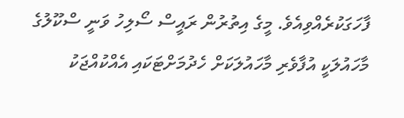ފާހަގަކުރެއްވިއެވެ. މީގެ އިތުރުން ރައީސް ސޯލިހު ވަނީ ސްކޫލުގެ މާހައުލަކީ އުފާވެރި މާހައުލަކަށް ހެދުމަށްޓަކައި އެއްކުއްޖަކު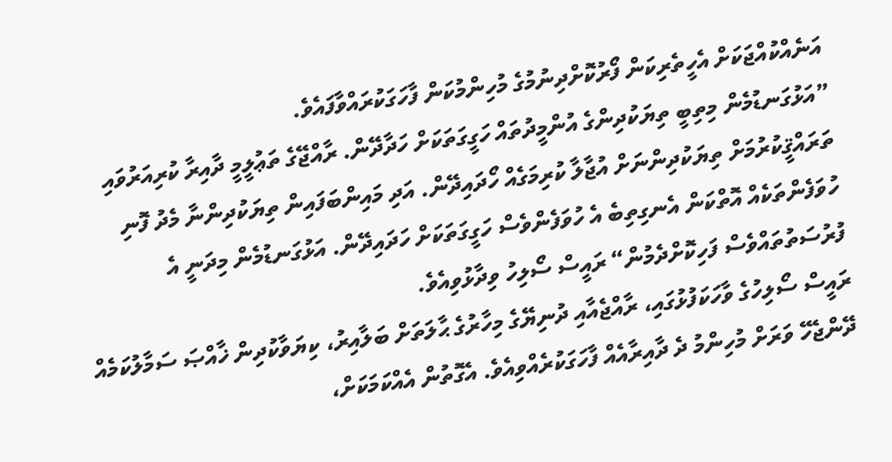އަނެއްކުއްޖަކަށް އެހީތެރިކަން ފޯރުކޮށްދިނުމުގެ މުހިންމުކަން ފާހަގަކުރައްވާފައެވެ.
”އަޅުގަނޑުމެން މިތިބީ ތިޔަކުދިންގެ އުންމީދުތައް ހަގީގަތަކަށް ހަދާދޭން. ރާއްޖޭގެ ތަޢުލީމީ ދާއިރާ ކުރިއަރުވައި ތަރައްޤީކުރުމަށް ތިޔަކުދިންނަށް އުޖާލާ ކުރިމަގެއް ހޯދައިދޭން. އަދި މައިންބަފައިން ތިޔަކުދިންނާ މެދު ފޮނި ހުވަފެންތަކެއް އޮތްކަން އެނގިތިބެ އެ ހުވަފެންވެސް ހަގީގަތަކަށް ހަދައިދޭން. އަޅުގަނޑުމެން މިދަނީ އެ ފުރުސަތުތައްވެސް ފަހިކޮށްދެމުން“ ރައީސް ސޯލިހު ވިދާޅުވިއެވެ.
ރައީސް ސޯލިހުގެ ވާހަކަފުޅުގައި، ރާއްޖެއާއި ދުނިޔޭގެ މިހާރުގެ ޙާލަތަށް ބަލާއިރު، ކިޔަވާކުދިން ޚާއްޞަ ސަމާލުކަމެއް ދޭންޖެހޭ ވަރަށް މުހިންމު ދެ ދާއިރާއެއް ފާހަގަކުރެއްވިއެވެ. އެގޮތުން އެއްކަމަކަށް،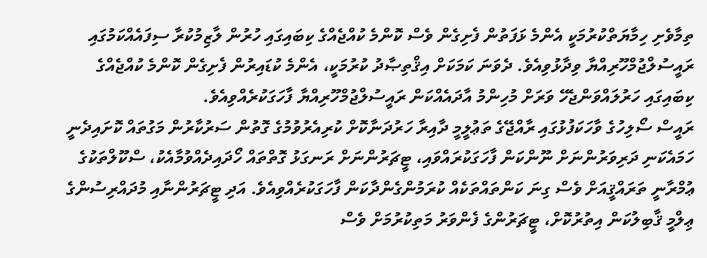ތިމާވެށި ހިމާޔަތްކުރުމަކީ އެންމެ ޅަފަތުން ފެށިގެން ވެސް ކޮންމެ ކުއްޖެއްގެ ކިބައިގައި ހުރުން ލާޒިމުކުރާ ސިފައެއްކަމުގައި ރައީސުލްޖުމްހޫރިއްޔާ ވިދާޅުވިއެވެ. ދެވަނަ ކަމަކަށް އިޤްތިޞާދު ކުރުމަކީ، އެންމެ ކުޑައިރުން ފެށިގެން ކޮންމެ ކުއްޖެއްގެ ކިބައިގައި ހަރުލައްވަންޖެހޭ ވަރަށް މުހިންމު އާދައެއްކަން ރައީސުލްޖުމްހޫރިއްޔާ ފާހަގަކުރެއްވިއެވެ.
ރައީސް ސޯލިހުގެ ވާހަކަފުޅުގައި ރާއްޖޭގެ ތަޢުލީމީ ދާއިރާ ހަރުދަނާކޮށް ކުރިއެރުވުމުގެ ގޮތުން ސަރުކާރުން މަގުތައް ކޮށައިދެނީ ހަމައެކަނި ދަރިވަރުންނަށް ނޫންކަން ފާހަގަކުރައްވައި، ޓީޗަރުންނަށް ރަނގަޅު ގޮތްތައް ހޯދައިދެއްވުމާއެކު، ސްކޫލްތަކުގެ ޢުމްރާނީ ތަރައްޤީއަށް ވެސް ގިނަ ކަންތައްތަކެއް ކުރަމުންގެންދާކަން ފާހަގަކުރެއްވިއެވެ. އަދި ޓީޗަރުންނާއި މުދައްރިސުންގެ ޢިލްމީ ޤާބިލުކަން އިތުރުކޮށް، ޓީޗަރުންގެ ފެންވަރު މަތިކުރުމަށް ވެސް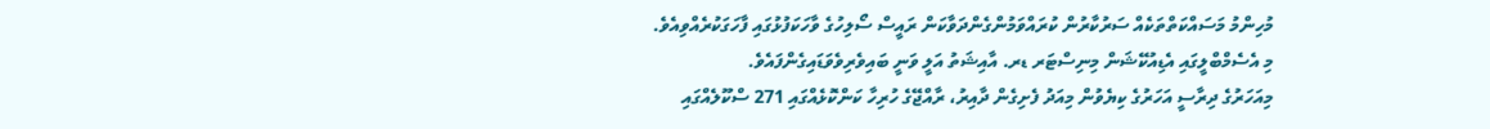މުހިންމު މަސައްކަތްތަކެއް ސަރުކާރުން ކުރައްވަމުންގެންދަވާކަން ރައީސް ސޯލިހުގެ ވާހަކަފުޅުގައި ފާހަގަކުރެއްވިއެވެ.
މި އެސެމްބްލީގައި އެޑިއުކޭޝަން މިނިސްޓަރ ޑރ. އާއިޝަތު އަލީ ވަނީ ބައިވެރިވެވަޑައިގެންފައެވެ.
މިއަހަރުގެ ދިރާސީ އަހަރުގެ ކިޔެވުން މިއަދު ފެށިގެން ދާއިރު، ރާއްޖޭގެ ހުރިހާ ކަންކޮޅެއްގައި 271 ސްކޫލެއްގައި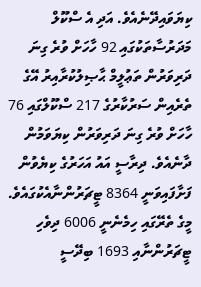ކިޔަވައިދޭނެއެވެ. އަދި އެ ސްކޫލް މަދަރުސާތަކުގައި 92 ހާހަށް ވުރެ ގިނަ ދަރިވަރުން ތަޢުލީމް ޙާޞިލުކުރާއިރު އޭގެ ތެރެއިން ސަރުކާރުގެ 217 ސްކޫލްގައި 76 ހާހަށް ވުރެ ގިނަ ދަރިވަރުން ކިޔަވަމުން ދާނެއެވެ. ދިރާސީ އައު އަހަރުގެ ކިޔެވުން ފަށާފައިވަނީ 8364 ޓީޗަރުންނާއެކުގައެވެ. މީގެ ތެރޭގައި ހިމެނެނީ 6006 ދިވެހި ޓީޗަރުންނާއި 1693 ބިދޭސީ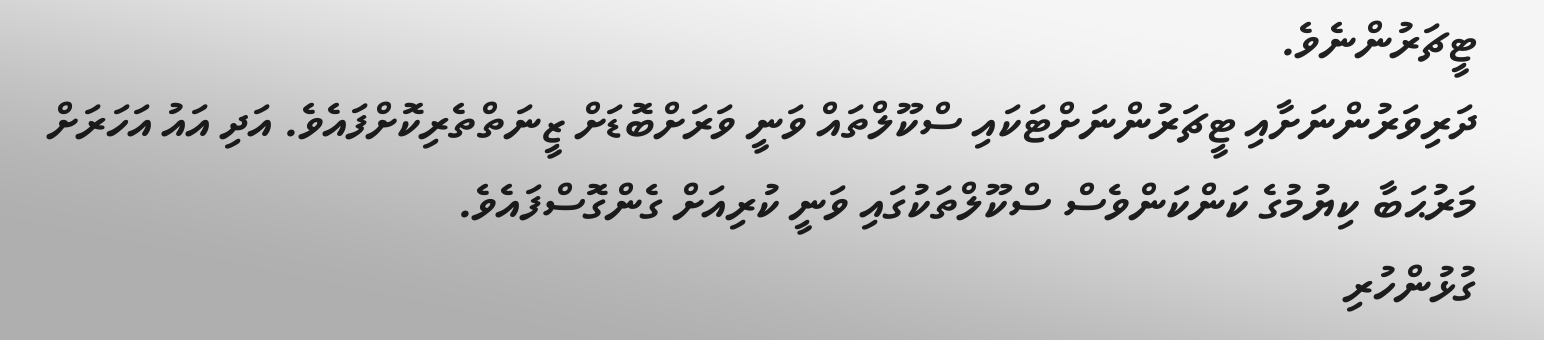ޓީޗަރުންނެވެ.
ދަރިވަރުންނަށާއި ޓީޗަރުންނަށްޓަކައި ސްކޫލްތައް ވަނީ ވަރަށްބޮޑަށް ޒީނަތްތެރިކޮށްފައެވެ. އަދި އައު އަހަރަށް މަރުޙަބާ ކިޔުމުގެ ކަންކަންވެސް ސްކޫލްތަކުގައި ވަނީ ކުރިއަށް ގެންގޮސްފައެވެ.
ގުޅުންހުރި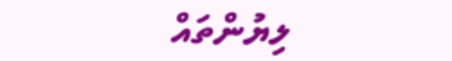ލިޔުންތައް